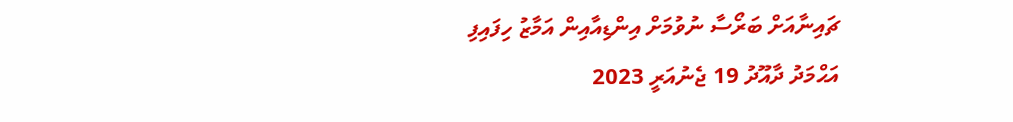ޗައިނާއަށް ބަރޯސާ ނުވުމަށް އިންޑިއާއިން އަމާޒު ހިފައިފި
އަޙްމަދު ދާއޫދު 19 ޖެނުއަރީ 2023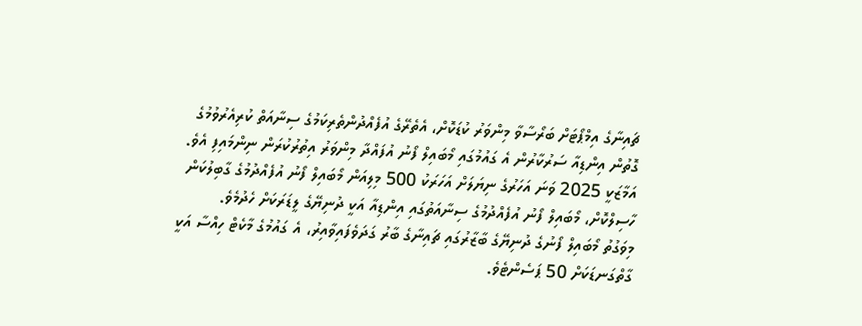ޗައިނާގެ އިމްޕޯޓަށް ބަރޯސާވާ މިންވަރު ކުޑަކޮށް، އެތެރޭގެ އުފެއްދުންތެރިކަމުގެ ސިނާއަތް ކުރިއެރުވުމުގެ ގޮތުން އިންޑިއާ ސަރުކާރުން އެ ގައުމުގައި މޯބައިލް ފޯނު އުފައްދާ މިންވަރު އިތުރުކުރަން ނިންމައިފި އެވެ. އަމާޒަކީ 2025 ވަނަ އަހަރުގެ ނިޔަލަށް އަހަރަކު 500 މިލިއަން މޯބައިލް ފޯނު އުފެއްދުމުގެ ގާބިލުކަން ހާސިލްކޮށް، މޯބައިލް ފޯނު އުފެއްދުމުގެ ސިނާއަތުގައި އިންޑިއާ އަކީ ދުނިޔޭގެ ލީޑަރަކަށް ހެދުމެވެ.
މިވަގުތު މޯބައިލް ފޯނުގެ ދުނިޔޭގެ ބާޒާރުގައި ޗައިނާގެ ބާރު ގަދަވެފައިވާއިރު، އެ ގައުމުގެ މާކެޓް ހިއްސާ އަކީ ގާތްގަނޑަކަށް 50 ޕަސެންޓެވެ.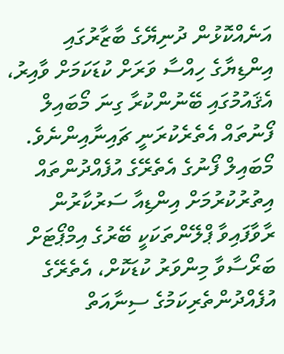އަނެއްކޮޅުން ދުނިޔޭގެ ބާޒާރުގައި އިންޑިޔާގެ ހިއްސާ ވަރަށް ކުޑަކަމަށް ވާއިރު، އެޤައުމުގައި ބޭނުންކުރާ ގިނަ މޯބައިލް ފޯނުތައް އެތެރެކުރަނީ ޗައިނާއިންނެވެ.
މޯބައިލް ފޯނުގެ އެތެރޭގެ އުފެއްދުންތައް އިތުރުކުރުމަށް އިންޑިއާ ސަރުކާރުން ރާވާފައިވާ ޕްލޭންތަކަކީ ބޭރުގެ އިމްޕޯޓަށް ބަރޯސާވާ މިންވަރު ކުޑަކޮށް، އެތެރޭގެ އުފެއްދުންތެރިކަމުގެ ސިނާއަތް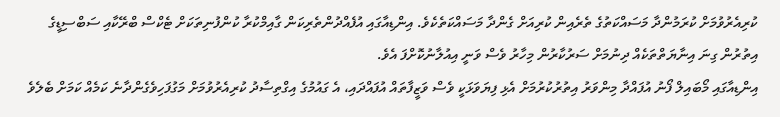ކުރިއެރުވުމަށް ކުރަމުންދާ މަސައްކަތުގެ ތެރެއިން ކުރިއަށް ގެންދާ މަސައްކަތެކެވެ. އިންޑިއާގައި އުފެއްދުންތެރިކަން ގާއިމްކުރާ ކުންފުނިތަކަށް ޓެކްސް ބްރޭކާއި ސަބްސިޑީގެ އިތުރުން ގިނަ އިނާޔަތްތަކެއް ދިނުމަށް ސަރުކާރުން މިހާރު ވެސް ވަނީ އިއުލާނުކޮށްފަ އެވެ.
އިންޑިއާގައި މޯބައިލް ފޯނު އުފައްދާ މިންވަރު އިތުރުކުރުމަށް އެޅި ފިޔަވަޅަކީ ވެސް ވަޒީފާތައް އުފައްދައި، އެ ގައުމުގެ އިގްތިސާދު ކުރިއެރުވުމަށް މަގުފަހިވެގެންދާނެ ކަމެއް ކަމަށް ބެލެވެ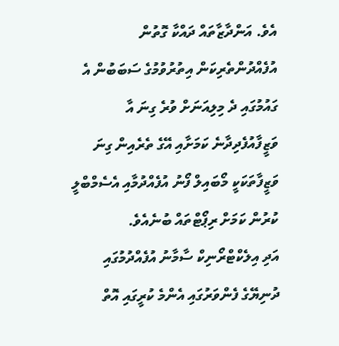އެވެ. އަންދާޒާތައް ދައްކާ ގޮތުން އުފެއްދުންތެރިކަން އިތުރުވުމުގެ ސަބަބުން އެ ގައުމުގައި ދެ މިލިއަނަށް ވުރެ ގިނަ އާ ވަޒީފާއުފެދިދާނެ ކަމަށާއި އޭގެ ތެރެއިން ގިނަ ވަޒީފާތަކަކީ މޯބައިލް ފޯނު އުފެއްދުމާއި އެސެމްބްލީ ކުރުން ކަމަށް ރިޕޯޓްތައް ބުނެއެވެ.
އަދި އިލެކްޓްރޯނިކް ސާމާނު އުފެއްދުމުގައި ދުނިޔޭގެ ފެންވަރުގައި އެންމެ ކުރީގައި އޮތް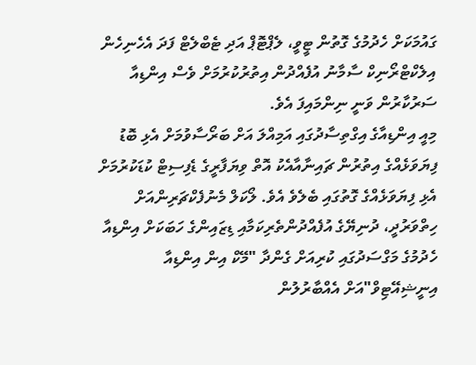ގައުމަކަށް ހެދުމުގެ ގޮތުން ޓީވީ، ލެޕްޓޮޕް އަދި ޓެބްލެޓް ފަދަ އެހެނިހެން އިލެކްޓްރޯނިކް ސާމާނު އުފެއްދުން އިތުރުކުރުމަށް ވެސް އިންޑިއާ ސަރުކާރުން ވަނީ ނިންމައިފަ އެވެ.
މިއީ އިންޑިއާގެ އިގްތިސާދުގައި އަމިއްލަ އަށް ބަރޯސާވުމަށް އެޅި ބޮޑު ފިޔަވަޅެއްގެ އިތުރުން ޗައިނާއާއެކު އޮތް ވިޔަފާރީގެ ޑެފިސިޓް ކުޑަކުރުމަށް އެޅި ފިޔަވަޅެއްގެ ގޮތުގައި ބެލެވެ އެވެ. ލޯކަލް މެނުފެކްޗަރިންއަށް ހިތްވަރުދީ، ދުނިޔޭގެ އުފެއްދުންތެރިކަމާއި ޑިޒައިންގެ ހަބަކަށް އިންޑިއާ ހެދުމުގެ މަގްސަދުގައި ކުރިއަށް ގެންދާ "މޭކް އިން އިންޑިއާ އިނީޝިއޭޓިވް"އަށް އެއްބާރުލުން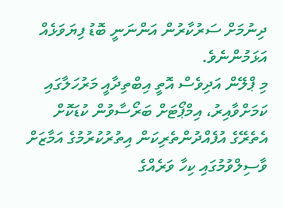ދިނުމަށް ސަރުކާރުން އަންނަނީ ބޮޑު ފިޔަވަޅެއް އަޅަމުންނެވެ.
މި ޕްލޭން އަދިވެސް އޮތީ އިބްތިދާއީ މަރުހަލާގައި ކަމަށްވާއިރު، އިމްޕޯޓަށް ބަރޯސާވުން ކުޑަކޮށް އެތެރޭގެ އުފެއްދުންތެރިކަން އިތުރުކުރުމުގެ އަމާޒަށް ވާސިލްވުމުގައި ކިހާ ވަރެއްގެ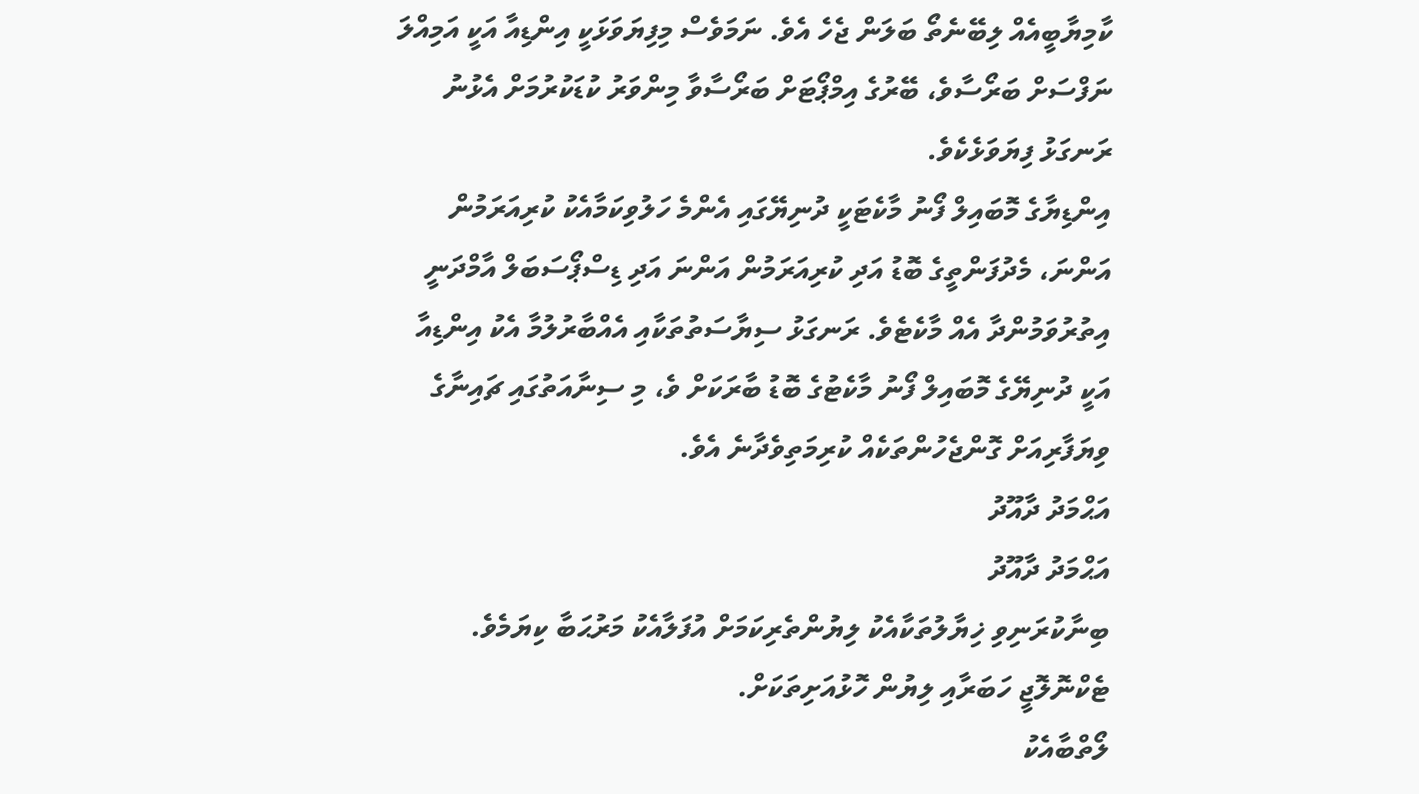ކާމިޔާބީއެއް ލިބޭނެތޯ ބަލަން ޖެހެ އެވެ. ނަމަވެސް މިފިޔަވަޅަކީ އިންޑިއާ އަކީ އަމިއްލަ ނަފްސަށް ބަރޯސާވެ، ބޭރުގެ އިމްޕޯޓަށް ބަރޯސާވާ މިންވަރު ކުޑަކުރުމަށް އެޅުނު ރަނގަޅު ފިޔަވަޅެކެވެ.
އިންޑިޔާގެ މޮބައިލް ފޯނު މާކެޓަކީ ދުނިޔޭގައި އެންމެ ހަލުވިކަމާއެކު ކުރިއަރަމުން އަންނަ، މެދުފަންތީގެ ބޮޑު އަދި ކުރިއަރަމުން އަންނަ އަދި ޑިސްޕޯސަބަލް އާމްދަނީ އިތުރުވަމުންދާ އެއް މާކެޓެވެ. ރަނގަޅު ސިޔާސަތުތަކާއި އެއްބާރުލުމާ އެކު އިންޑިއާ އަކީ ދުނިޔޭގެ މޮބައިލް ފޯނު މާކެޓުގެ ބޮޑު ބާރަކަށް ވެ، މި ސިނާއަތުގައި ޗައިނާގެ ވިޔަފާރިއަށް ގޮންޖެހުންތަކެއް ކުރިމަތިވެދާނެ އެވެ.
އަޙްމަދު ދާއޫދު
އަޙްމަދު ދާއޫދު
ބިނާކުރަނިވި ޚިޔާލުތަކާއެކު ލިޔުންތެރިކަމަށް އުފަލާއެކު މަރުޙަބާ ކިޔަމެވެ.
ޓެކްނޮލޮޖީ ހަބަރާއި ލިޔުން ހޮޅުއަށިތަކަށް.
ލޯތްބާއެކު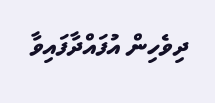ދިވެހިން އުފައްދާފައިވާ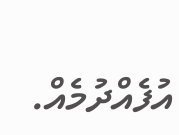އުފެއްދުމެއް.